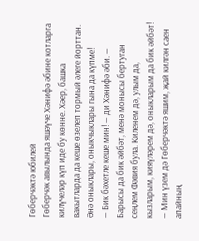Гөберчәктә юбилей
Гөберчәк авылында яшәүче Хәнифә әбине котларга килүчеләр күп иде бу көнне. Хәер, башка вакытларда да кеше өзелеп тормый әлеге йорттан. Әнә оныклары, оныкчыклары гына да күпме!
— Бик бәхетле кеше мин! — ди Хәнифә әби. — Барысы да бик әйбәт, менә монысы бертуган сеңлем Фәвия була. Киленем дә, улым да, кызларым, кияүләрем дә, оныкларым да бик әйбәт!
— Мин үзем дә Гөберчәктә яшим, җай килгән саен апайның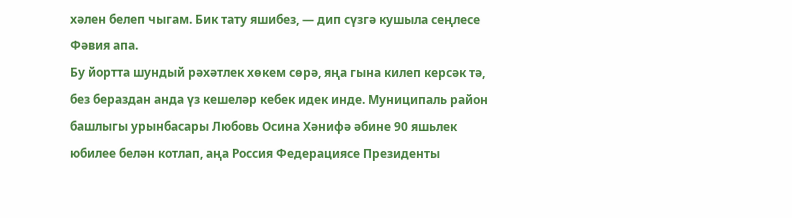хәлен белеп чыгам. Бик тату яшибез, — дип сүзгә кушыла сеңлесе Фәвия апа.
Бу йортта шундый рәхәтлек хөкем сөрә, яңа гына килеп керсәк тә, без бераздан анда үз кешеләр кебек идек инде. Муниципаль район башлыгы урынбасары Любовь Осина Хәнифә әбине 90 яшьлек юбилее белән котлап, аңа Россия Федерациясе Президенты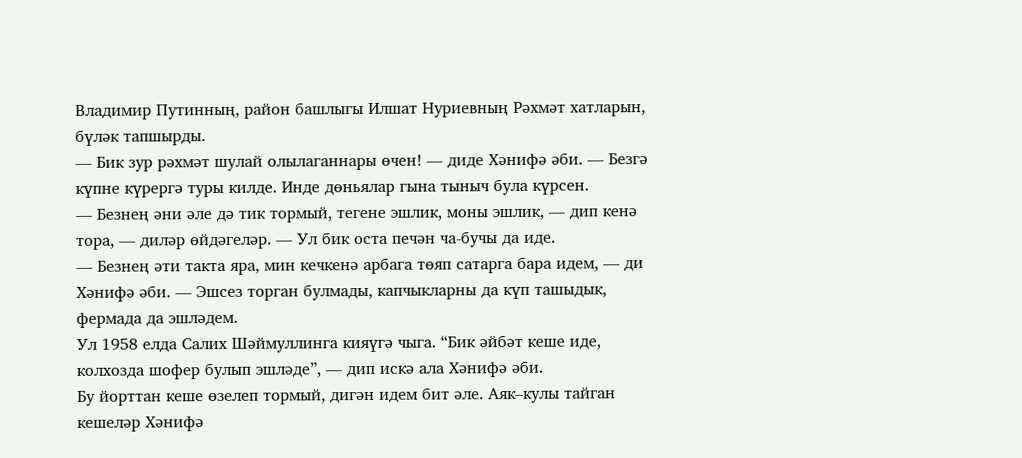Владимир Путинның, район башлыгы Илшат Нуриевның Рәхмәт хатларын, бүләк тапшырды.
— Бик зур рәхмәт шулай олылаганнары өчен! — диде Хәнифә әби. — Безгә күпне күрергә туры килде. Инде дөньялар гына тыныч була күрсен.
— Безнең әни әле дә тик тормый, тегене эшлик, моны эшлик, — дип кенә тора, — диләр өйдәгеләр. — Ул бик оста печән ча-бучы да иде.
— Безнең әти такта яра, мин кечкенә арбага төяп сатарга бара идем, — ди Хәнифә әби. — Эшсез торган булмады, капчыкларны да күп ташыдык, фермада да эшләдем.
Ул 1958 елда Салих Шәймуллинга кияүгә чыга. “Бик әйбәт кеше иде, колхозда шофер булып эшләде”, — дип искә ала Хәнифә әби.
Бу йорттан кеше өзелеп тормый, дигән идем бит әле. Аяк–кулы тайган кешеләр Хәнифә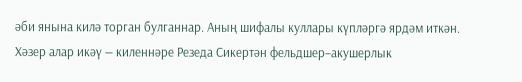әби янына килә торган булганнар. Аның шифалы куллары күпләргә ярдәм иткән. Хәзер алар икәү — киленнәре Резеда Сикертән фельдшер–акушерлык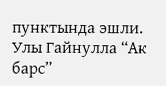пунктында эшли. Улы Гайнулла “Ак барс”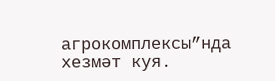агрокомплексы”нда хезмәт куя.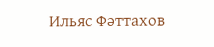Ильяс Фәттахов